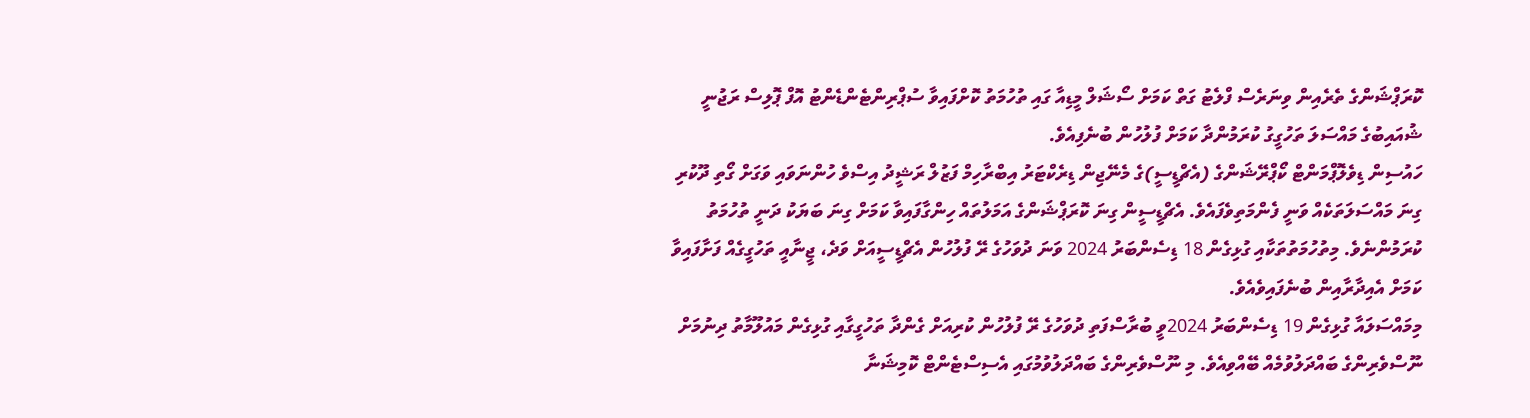ކޮރަޕްޝަންގެ ތެރެއިން ވިނަރެސް ފްލެޓު ގަތް ކަމަށް ސޯޝަލް މީޑިއާ ގައި ތުހުމަތު ކޮށްފައިވާ ސުޕްރިންޓެންޑެންޓު އޮފް ޕޮލިސް ރަޖުނީ ޝުއައިބުގެ މައްސަލަ ތަހުގީގު ކުރަމުންދާ ކަމަށް ފުލުހުން ބުނެފިއެވެ.
ހައުސިން ޑިވެލޮޕްމަންޓް ކޯޕްރޭޝަންގެ (އެޗްޑީސީ)ގެ މެނޭޖިން ޑިރެކްޓަރު އިބްރާހިމް ފަޒުލް ރަޝީދު އިސްވެ ހުންނަވައި ވަގަށް ގޯތި ދޫކުރި ގިނަ މައްސަލަތަކެއް ވަނީ ފެންމަތިވެފައެވެ. އެޗްޑީސީން ގިނަ ކޮރަޕްޝަންގެ އަމަލުތައް ހިންގާފައިވާ ކަމަށް ގިނަ ބަޔަކު ދަނީ ތުހުމަތު ކުރަމުންނެވެ. މިތުހުމަތުތަކާއި ގުޅިގެން 18 ޑިސެންބަރު 2024 ވަނަ ދުވަހުގެ ރޭ ފުލުހުން އެޗްޑީސީއަށް ވަދެ، ޖީނާއީ ތަހުގީގެއް ފަށާފައިވާ ކަމަށް އެއިދާރާއިން ބުނެފައިވެއެވެ.
މިމައްސަލައާ ގުޅިގެން 19 ޑިސެންބަރު 2024ވީ ބުރާސްފަތި ދުވަހުގެ ރޭ ފުލުހުން ކުރިއަށް ގެންދާ ތަހުގީގާއި ގުޅިގެން މައުލޫމާތު ދިނުމަށް ނޫސްވެރިންގެ ބައްދަލުވުމެއް ބޭއްވިއެވެ. މި ނޫސްވެރިންގެ ބައްދަލުވުމުގައި އެސިސްޓެންޓް ކޮމިޝަނާ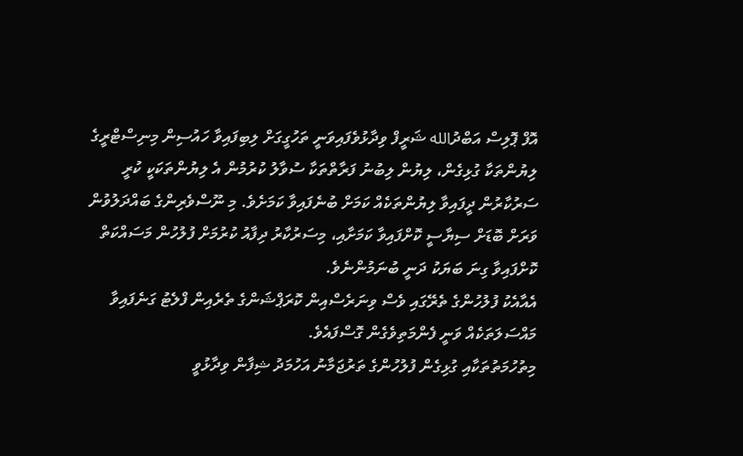އޮފް ޕޮލިސް އަބްދުالله ޝަރީފް ވިދާޅުވެފައިވަނީ ތަހުގީގަށް ލިބިފައިވާ ހައުސިން މިނިސްޓްރީގެ ލިޔުންތަކާ ގުޅިގެން، ލިޔުން ލިބުނު ފަރާތްތަކާ ސުވާލު ކުރުމުން އެ ލިޔުންތަކަކީ ކުރީ ސަރުކާރުން ދީފައިވާ ލިޔުންތަކެއް ކަމަށް ބުނެފައިވާ ކަމަށެވެ. މި ނޫސްވެރިންގެ ބައްދަލުވުން ވަރަށް ބޮޑަށް ސިޔާސީ ކޮށްފައިވާ ކަމަށާއި، މިސަރުކާރު ދިފާއު ކުރުމަށް ފުލުހުން މަސައްކަތް ކޮށްފައިވާ ގިނަ ބަޔަކު ދަނީ ބުނަމުންނެވެ.
އެއާއެކު ފުލުހުންގެ ތެރޭގައި ވެސް ވިނަރެސްއިން ކޮރަޕްޝަންގެ ތެރެއިން ފްލެޓު ގަނެފައިވާ މައްސަލަތަކެއް ވަނީ ފެންމަތިވެގެން ގޮސްފައެވެ.
މިތުހުމަތުތަކާއި ގުޅިގެން ފުލުހުންގެ ތަރުޖަމާނު އަހުމަދު ޝިފާން ވިދާޅުވީ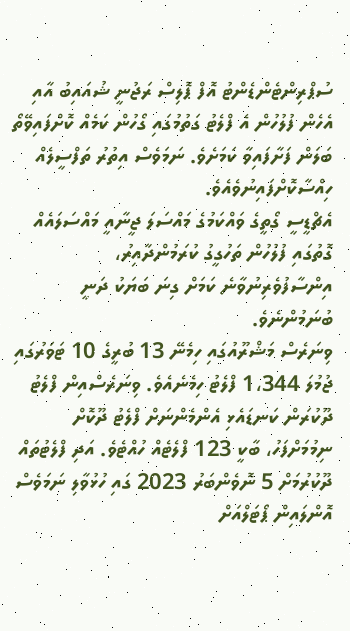ސުޕްރިންޓެންޑެންޓު އޮފް ޕޮލިސް ރަޖުނީ ޝުއައިބު އާއި އެހެން ފުލުހުން އެ ފްލެޓު ގަތުމުގައި ގޯހުން ކަމެއް ކޮށްފައިވޭތޯ ބަލަން ފަށާފައިވާ ކަމަށެވެ. ނަމަވެސް އިތުރު ތަފްސީލެއް ހިއްސާކޮށްފައިނުވެއެވެ.
އެޗްޑީސީ ގޯތީގެ ވައްކަމުގެ މައްސަލަ ޖީނާއީ މައްސަލައެއް ގޮތުގައި ފުލުހުން ތަހުގީގު ކުރަމުންދާއިރު، އިންސާފުވެރިނުވާނެ ކަމަށް ގިނަ ބަޔަކު ދަނީ ބުނަމުންނެވެ.
ވިނަރެސް މަޝްރޫއުގައި ހިމެނޭ 13 ބުރީގެ 10 ޓަވަރުގައި ޖުމުލަ 1،344 ފްލެޓު ހިމެނެއެވެ. ވިނަރެސްއިން ފްލެޓު ދޫކުރަން ކަނޑައެޅި އެންމެންނަށް ފްލެޓު ދޫކޮށް ނިމުމަށްފަހު، ބާކީ 123 ފްލެޓެއް ހުއްޓެވެ. އަދި ފްލެޓުތައް ދޫކުރުމަށް 5 ނޮވެންބަރު 2023 ގައި ހުޅުވާލި ނަމަވެސް އޮންލައިން ޕޯޓަލްއަށް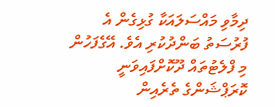ދިމާވި މައްސަލައަކާ ގުޅިގެން އެ ފުރުސަތު ބަންދުކުރި އެވެ. އޭގެފަހުން މި ފްލެޓުތައް ދޫކޮށްފައިވަނީ ކޮރަޕްޝަންގެ ތެރެއިން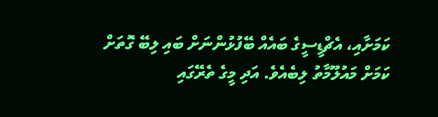ކަމަށާއި، އެޗްޑީސީގެ ބައެއް ބޭފުޅުންނަށް ބައި ލިބޭ ގޮތަށް ކަމަށް މައުލޫމާތު ލިބެއެވެ. އަދި މީގެ ތެރޭގައި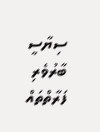ސިޔާސީ ބާރުވެރި ފަރާތްތައް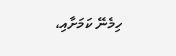ހިމެނޭ ކަމަށާއި،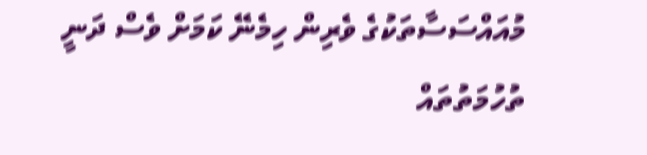މުއައްސަސާތަކުގެ ވެރިން ހިމެނޭ ކަމަށް ވެސް ދަނީ ތުހުމަތުތައް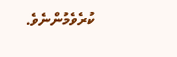ކުރެވެމުންނެވެ.